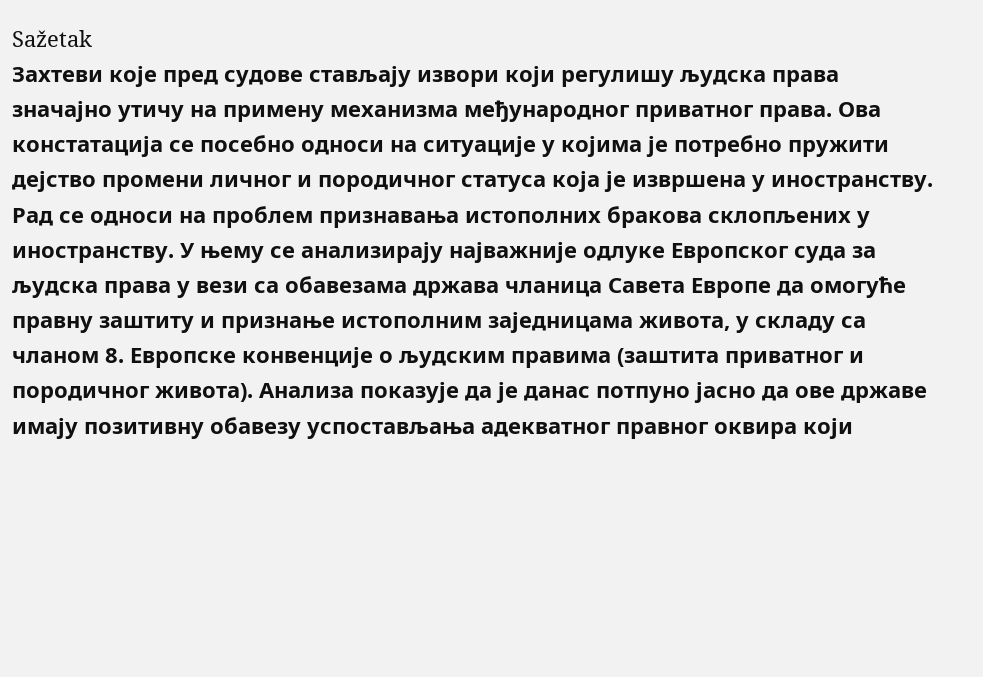Sažetak
Захтеви које пред судове стављају извори који регулишу људска права значајно утичу на примену механизма међународног приватног права. Ова констатација се посебно односи на ситуације у којима је потребно пружити дејство промени личног и породичног статуса која је извршена у иностранству. Рад се односи на проблем признавања истополних бракова склопљених у иностранству. У њему се анализирају најважније одлуке Европског суда за људска права у вези са обавезама држава чланица Савета Европе да омогуће правну заштиту и признање истополним заједницама живота, у складу са чланом 8. Европске конвенције о људским правима (заштита приватног и породичног живота). Анализа показује да је данас потпуно јасно да ове државе имају позитивну обавезу успостављања адекватног правног оквира који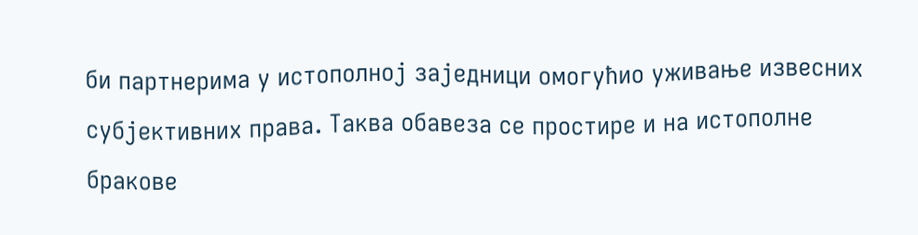би партнерима у истополној заједници омогућио уживање извесних субјективних права. Таква обавеза се простире и на истополне бракове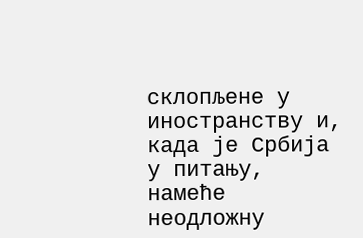склопљене у иностранству и, када је Србија у питању, намеће неодложну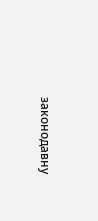законодавну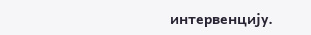интервенцију.